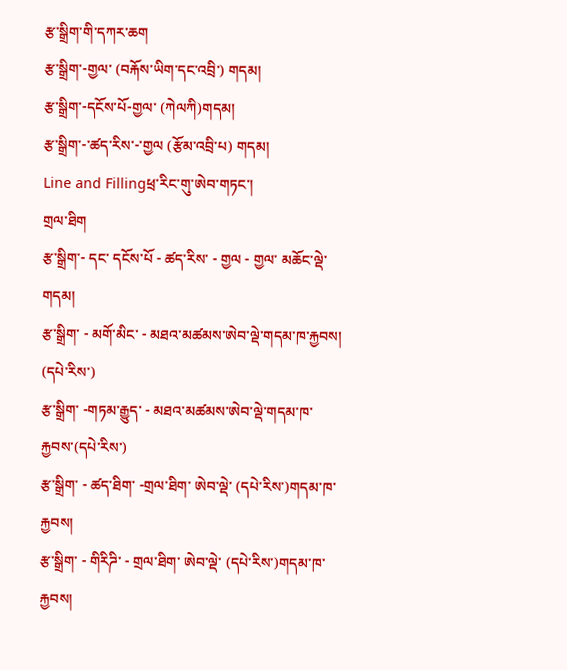རྩ་སྒྲིག་གི་དཀར་ཆག
རྩ་སྒྲིག་-གྱལ་ (བརྐོས་ཡིག་དང་འབྲི་) གདམ།
རྩ་སྒྲིག་-དངོས་པོ-གྱལ་ (ཀེལཀི)གདམ།
རྩ་སྒྲིག་-་ཚད་རིས་-་གྱལ (རྩོམ་འབྲི་པ) གདམ།
Line and Fillingཕྲ་རིང་གུ་ཨེབ་གཏང་།
གྲལ་ཐིག
རྩ་སྒྲིག་- དང་ དངོས་པོ - ཚད་རིས་ - གྱལ - གྱལ་ མཆོང་ལྡེ་གདམ།
རྩ་སྒྲིག་ - མགོ་མིང་ - མཐའ་མཚམས་ཨེབ་ལྡེ་གདམ་ཁ་རྐྱབས། (དཔེ་རིས་)
རྩ་སྒྲིག་ -གཏམ་རྒྱུད་ - མཐའ་མཚམས་ཨེབ་ལྡེ་གདམ་ཁ་རྐྱབས་(དཔེ་རིས་)
རྩ་སྒྲིག་ - ཚད་ཐིག་ -གྲལ་ཐིག་ ཨེབ་ལྡེ་ (དཔེ་རིས་)གདམ་ཁ་རྐྱབས།
རྩ་སྒྲིག་ - གིརིཌི་ - གྲལ་ཐིག་ ཨེབ་ལྡེ་ (དཔེ་རིས་)གདམ་ཁ་རྐྱབས།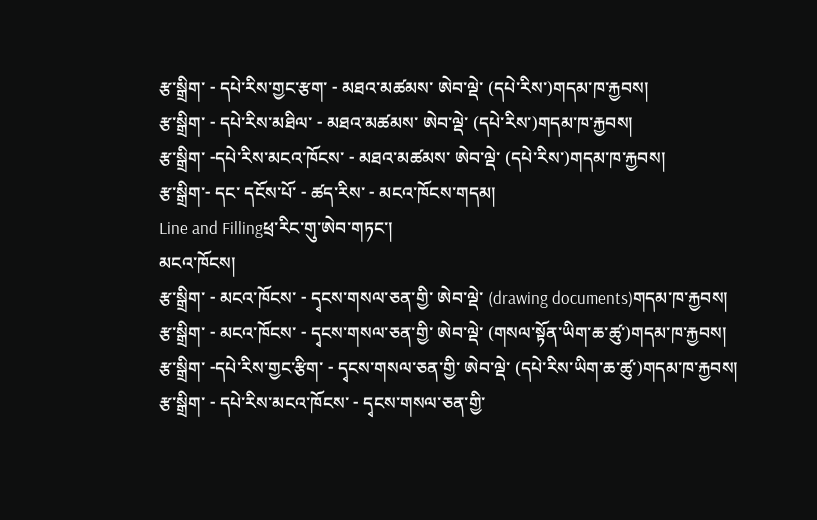རྩ་སྒྲིག་ - དཔེ་རིས་གྱང་རྩག་ - མཐའ་མཚམས་ ཨེབ་ལྡེ་ (དཔེ་རིས་)གདམ་ཁ་རྐྱབས།
རྩ་སྒྲིག་ - དཔེ་རིས་མཐིལ་ - མཐའ་མཚམས་ ཨེབ་ལྡེ་ (དཔེ་རིས་)གདམ་ཁ་རྐྱབས།
རྩ་སྒྲིག་ -དཔེ་རིས་མངའ་ཁོངས་ - མཐའ་མཚམས་ ཨེབ་ལྡེ་ (དཔེ་རིས་)གདམ་ཁ་རྐྱབས།
རྩ་སྒྲིག་- དང་ དངོས་པོ་ - ཚད་རིས་ - མངའ་ཁོངས་གདམ།
Line and Fillingཕྲ་རིང་གུ་ཨེབ་གཏང་།
མངའ་ཁོངས།
རྩ་སྒྲིག་ - མངའ་ཁོངས་ - དྭངས་གསལ་ཅན་གྱི་ ཨེབ་ལྡེ་ (drawing documents)གདམ་ཁ་རྐྱབས།
རྩ་སྒྲིག་ - མངའ་ཁོངས་ - དྭངས་གསལ་ཅན་གྱི་ ཨེབ་ལྡེ་ (གསལ་སྟོན་ཡིག་ཆ་ཚུ་)གདམ་ཁ་རྐྱབས།
རྩ་སྒྲིག་ -དཔེ་རིས་གྱང་རྩིག་ - དྭངས་གསལ་ཅན་གྱི་ ཨེབ་ལྡེ་ (དཔེ་རིས་ཡིག་ཆ་ཚུ་)གདམ་ཁ་རྐྱབས།
རྩ་སྒྲིག་ - དཔེ་རིས་མངའ་ཁོངས་ - དྭངས་གསལ་ཅན་གྱི་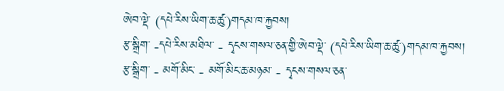ཨེབ་ལྡེ་ (དཔེ་རིས་ཡིག་ཆ་ཚུ་)གདམ་ཁ་རྐྱབས།
རྩ་སྒྲིག་ -དཔེ་རིས་མཐིལ་ - དྭངས་གསལ་ཅན་གྱི་ཨེབ་ལྡེ་ (དཔེ་རིས་ཡིག་ཆ་ཚུ་)གདམ་ཁ་རྐྱབས།
རྩ་སྒྲིག་ - མགོ་མིང་ - མགོ་མིང་ཆ་མཉམ་ - དྭངས་གསལ་ཅན་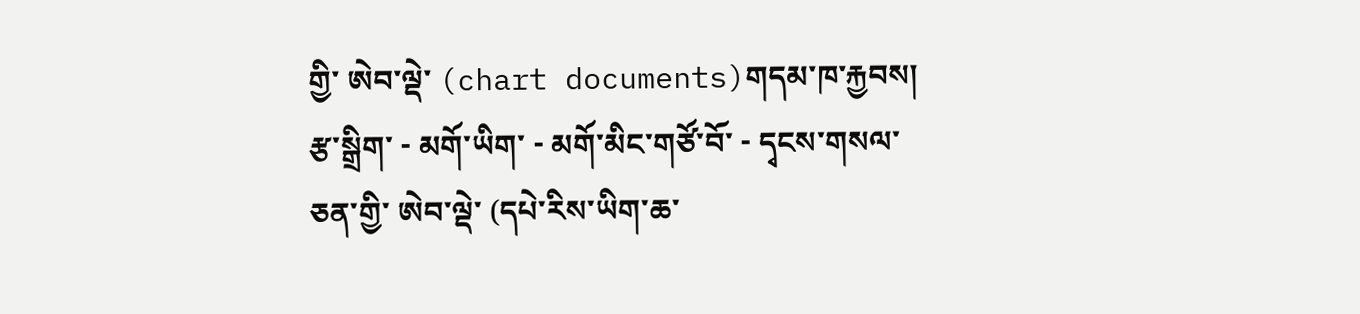གྱི་ ཨེབ་ལྡེ་ (chart documents)གདམ་ཁ་རྐྱབས།
རྩ་སྒྲིག་ - མགོ་ཡིག་ - མགོ་མིང་གཙོ་བོ་ - དྭངས་གསལ་ཅན་གྱི་ ཨེབ་ལྡེ་ (དཔེ་རིས་ཡིག་ཆ་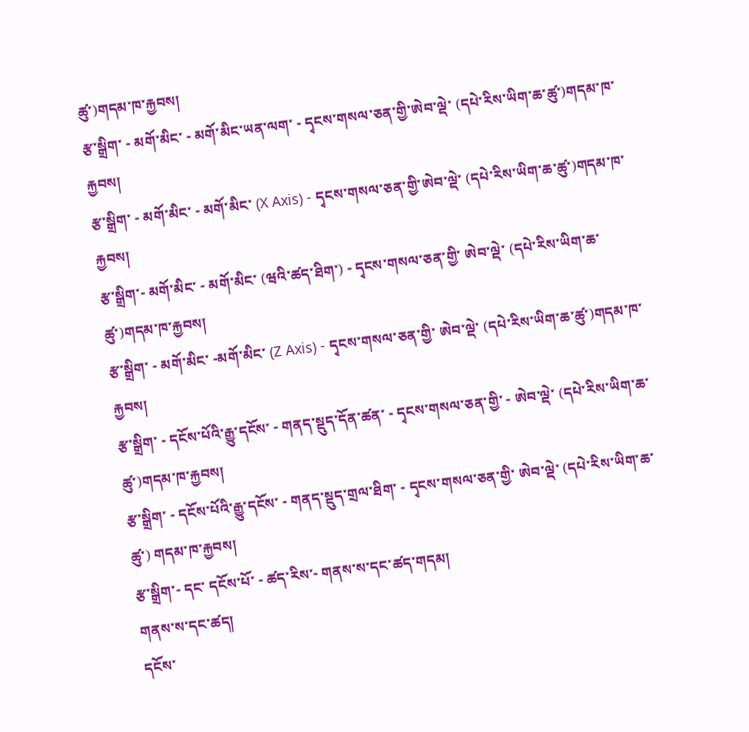ཚུ་)གདམ་ཁ་རྐྱབས།
རྩ་སྒྲིག་ - མགོ་མིང་ - མགོ་མིང་ཡན་ལག་ - དྭངས་གསལ་ཅན་གྱི་ཨེབ་ལྡེ་ (དཔེ་རིས་ཡིག་ཆ་ཚུ་)གདམ་ཁ་རྐྱབས།
རྩ་སྒྲིག་ - མགོ་མིང་ - མགོ་མིང་ (X Axis) - དྭངས་གསལ་ཅན་གྱི་ཨེབ་ལྡེ་ (དཔེ་རིས་ཡིག་ཆ་ཚུ་)གདམ་ཁ་རྐྱབས།
རྩ་སྒྲིག་- མགོ་མིང་ - མགོ་མིང་ (ཝའི་ཚད་ཐིག་) - དྭངས་གསལ་ཅན་གྱི་ ཨེབ་ལྡེ་ (དཔེ་རིས་ཡིག་ཆ་ཚུ་)གདམ་ཁ་རྐྱབས།
རྩ་སྒྲིག་ - མགོ་མིང་ -མགོ་མིང་ (Z Axis) - དྭངས་གསལ་ཅན་གྱི་ ཨེབ་ལྡེ་ (དཔེ་རིས་ཡིག་ཆ་ཚུ་)གདམ་ཁ་རྐྱབས།
རྩ་སྒྲིག་ - དངོས་པོའི་རྒྱུ་དངོས་ - གནད་སྡུད་དོན་ཚན་ - དྭངས་གསལ་ཅན་གྱི་ - ཨེབ་ལྡེ་ (དཔེ་རིས་ཡིག་ཆ་ཚུ་)གདམ་ཁ་རྐྱབས།
རྩ་སྒྲིག་ - དངོས་པོའི་རྒྱུ་དངོས་ - གནད་སྡུད་གྲལ་ཐིག་ - དྭངས་གསལ་ཅན་གྱི་ ཨེབ་ལྡེ་ (དཔེ་རིས་ཡིག་ཆ་ཚུ་) གདམ་ཁ་རྐྱབས།
རྩ་སྒྲིག་- དང་ དངོས་པོ་ - ཚད་རིས་- གནས་ས་དང་ཚད་གདམ།
གནས་ས་དང་ཚད།
དངོས་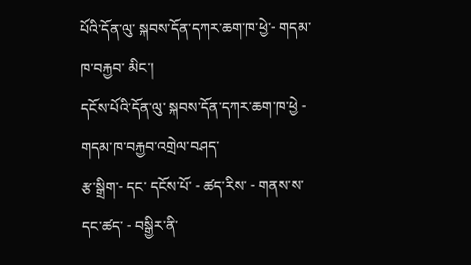པོའི་དོན་ལུ་ སྐབས་དོན་དཀར་ཆག་ཁ་ཕྱེ་- གདམ་ཁ་བརྐྱབ་ མིང་།
དངོས་པོའི་དོན་ལུ་ སྐབས་དོན་དཀར་ཆག་ཁ་ཕྱེ - གདམ་ཁ་བརྐྱབ་འགྲེལ་བཤད་
རྩ་སྒྲིག་- དང་ དངོས་པོ་ - ཚད་རིས་ - གནས་ས་དང་ཚད་ - བསྒྱིར་ནི་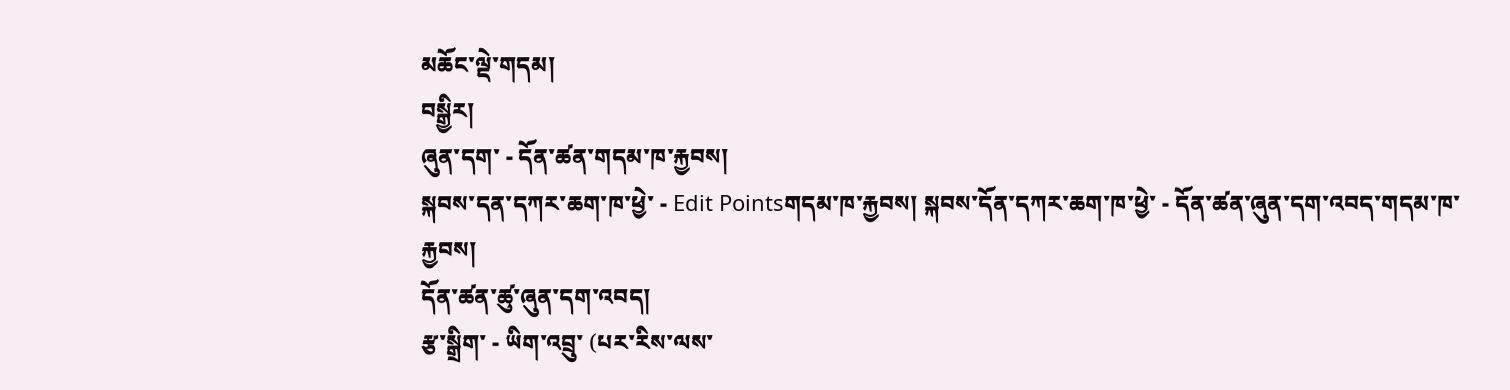མཆོང་ལྡེ་གདམ།
བསྒྱིར།
ཞུན་དག་ - དོན་ཚན་གདམ་ཁ་རྐྱབས།
སྐབས་དན་དཀར་ཆག་ཁ་ཕྱེ་ - Edit Pointsགདམ་ཁ་རྐྱབས། སྐབས་དོན་དཀར་ཆག་ཁ་ཕྱེ་ - དོན་ཚན་ཞུན་དག་འབད་གདམ་ཁ་རྐྱབས།
དོན་ཚན་ཚུ་ཞུན་དག་འབད།
རྩ་སྒྲིག་ - ཡིག་འབྲུ་ (པར་རིས་ལས་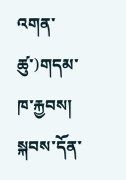འགན་ཚུ་)གདམ་ཁ་རྐྱབས།
སྐབས་དོན་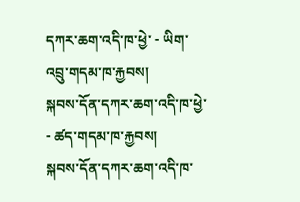དཀར་ཆག་འདི་ཁ་ཕྱེ་ - ཡིག་འབྲུ་གདམ་ཁ་རྐྱབས།
སྐབས་དོན་དཀར་ཆག་འདི་ཁ་ཕྱེ་ - ཚད་གདམ་ཁ་རྐྱབས།
སྐབས་དོན་དཀར་ཆག་འདི་ཁ་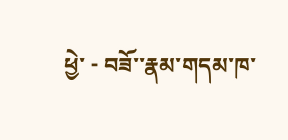ཕྱེ་ - བཟོ་་རྣམ་གདམ་ཁ་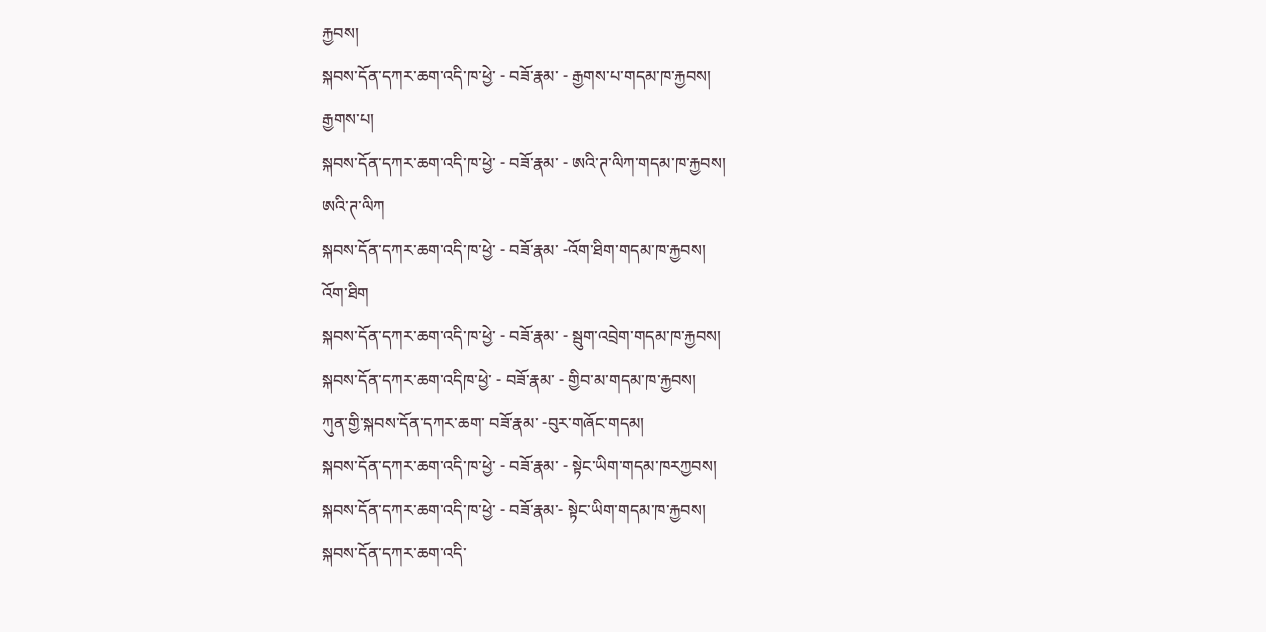རྐྱབས།
སྐབས་དོན་དཀར་ཆག་འདི་ཁ་ཕྱེ་ - བཟོ་རྣམ་ - རྒྱགས་པ་གདམ་ཁ་རྐྱབས།
རྒྱགས་པ།
སྐབས་དོན་དཀར་ཆག་འདི་ཁ་ཕྱེ་ - བཟོ་རྣམ་ - ཨའི་ཊ་ལིཀ་གདམ་ཁ་རྐྱབས།
ཨའི་ཊ་ལིཀ
སྐབས་དོན་དཀར་ཆག་འདི་ཁ་ཕྱེ་ - བཟོ་རྣམ་ -འོག་ཐིག་གདམ་ཁ་རྐྱབས།
འོག་ཐིག
སྐབས་དོན་དཀར་ཆག་འདི་ཁ་ཕྱེ་ - བཟོ་རྣམ་ - སྦུག་འབྲེག་གདམ་ཁ་རྐྱབས།
སྐབས་དོན་དཀར་ཆག་འདིཁ་ཕྱེ་ - བཟོ་རྣམ་ - གྱིབ་མ་གདམ་ཁ་རྐྱབས།
ཀུན་གྱི་སྐབས་དོན་དཀར་ཆག་ བཟོ་རྣམ་ -བུར་གཞོང་གདམ།
སྐབས་དོན་དཀར་ཆག་འདི་ཁ་ཕྱེ་ - བཟོ་རྣམ་ - སྟེང་ཡིག་གདམ་ཁརཀྱབས།
སྐབས་དོན་དཀར་ཆག་འདི་ཁ་ཕྱེ་ - བཟོ་རྣམ་- སྟེང་ཡིག་གདམ་ཁ་རྐྱབས།
སྐབས་དོན་དཀར་ཆག་འདི་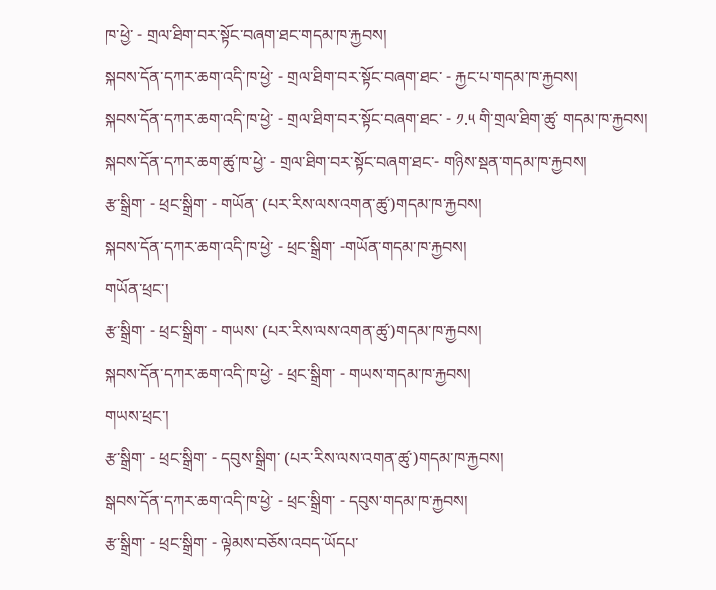ཁ་ཕྱེ་ - གྲལ་ཐིག་བར་སྟོང་བཞག་ཐང་གདམ་ཁ་རྐྱབས།
སྐབས་དོན་དཀར་ཆག་འདི་ཁ་ཕྱེ་ - གྲལ་ཐིག་བར་སྟོང་བཞག་ཐང་ - རྐྱང་པ་གདམ་ཁ་རྐྱབས།
སྐབས་དོན་དཀར་ཆག་འདི་ཁ་ཕྱེ་ - གྲལ་ཐིག་བར་སྟོང་བཞག་ཐང་ - ༡.༥ གི་གྲལ་ཐིག་ཚུ་ གདམ་ཁ་རྐྱབས།
སྐབས་དོན་དཀར་ཆག་ཚུ་ཁ་ཕྱེ་ - གྲལ་ཐིག་བར་སྟོང་བཞག་ཐང་- གཉིས་སྡན་གདམ་ཁ་རྐྱབས།
རྩ་སྒྲིག་ - ཕྲང་སྒྲིག་ - གཡོན་ (པར་རིས་ལས་འགན་ཚུ་)གདམ་ཁ་རྐྱབས།
སྐབས་དོན་དཀར་ཆག་འདི་ཁ་ཕྱེ་ - ཕྲང་སྒྲིག་ -གཡོན་གདམ་ཁ་རྐྱབས།
གཡོན་ཕྲང་།
རྩ་སྒྲིག་ - ཕྲང་སྒྲིག་ - གཡས་ (པར་རིས་ལས་འགན་ཚུ་)གདམ་ཁ་རྐྱབས།
སྐབས་དོན་དཀར་ཆག་འདི་ཁ་ཕྱེ་ - ཕྲང་སྒྲིག་ - གཡས་གདམ་ཁ་རྐྱབས།
གཡས་ཕྲང་།
རྩ་སྒྲིག་ - ཕྲང་སྒྲིག་ - དབུས་སྒྲིག་ (པར་རིས་ལས་འགན་ཚུ་)གདམ་ཁ་རྐྱབས།
སྒབས་དོན་དཀར་ཆག་འདི་ཁ་ཕྱེ་ - ཕྲང་སྒྲིག་ - དབུས་གདམ་ཁ་རྐྱབས།
རྩ་སྒྲིག་ - ཕྲང་སྒྲིག་ - ལྟེམས་བཅོས་འབད་ཡོདཔ་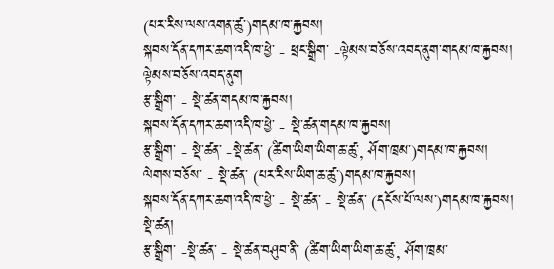(པར་རིས་ལས་འགན་ཚུ་)གདམ་ཁ་རྐྱབས།
སྐབས་དོན་དཀར་ཆག་འདི་ཁ་ཕྱེ་ - ཕྲང་སྒྲིག་ -ལྟེམས་བཅོས་འབད་ནུག་གདམ་ཁ་རྐྱབས།
ལྟེམས་བཅོས་འབད་ནུག
རྩ་སྒྲིག་ - སྡེ་ཚན་གདམ་ཁ་རྐྱབས།
སྐབས་དོན་དཀར་ཆག་འདི་ཁ་ཕྱེ་ - སྡེ་ཚན་གདམ་ཁ་རྐྱབས།
རྩ་སྒྲིག་ - སྡེ་ཚན་ -སྡེ་ཚན་ (ཚིག་ཡིག་ཡིག་ཆ་ཚུ་, ཤོག་ཁྲམ་)གདམ་ཁ་རྐྱབས།
ལེགས་བཅོས་ - སྡེ་ཚན་ (པར་རིས་ཡིག་ཆ་ཚུ་)གདམ་ཁ་རྐྱབས།
སྐབས་དོན་དཀར་ཆག་འདི་ཁ་ཕྱེ་ - སྡེ་ཚན་ - སྡེ་ཚན་ (དངོས་པོ་ལས་)གདམ་ཁ་རྐྱབས།
སྡེ་ཚན།
རྩ་སྒྲིག་ -སྡེ་ཚན་ - སྡེ་ཚན་བཤུབ་ནི་ (ཚིག་ཡིག་ཡིག་ཆ་ཚུ་, ཤོག་ཁྲམ་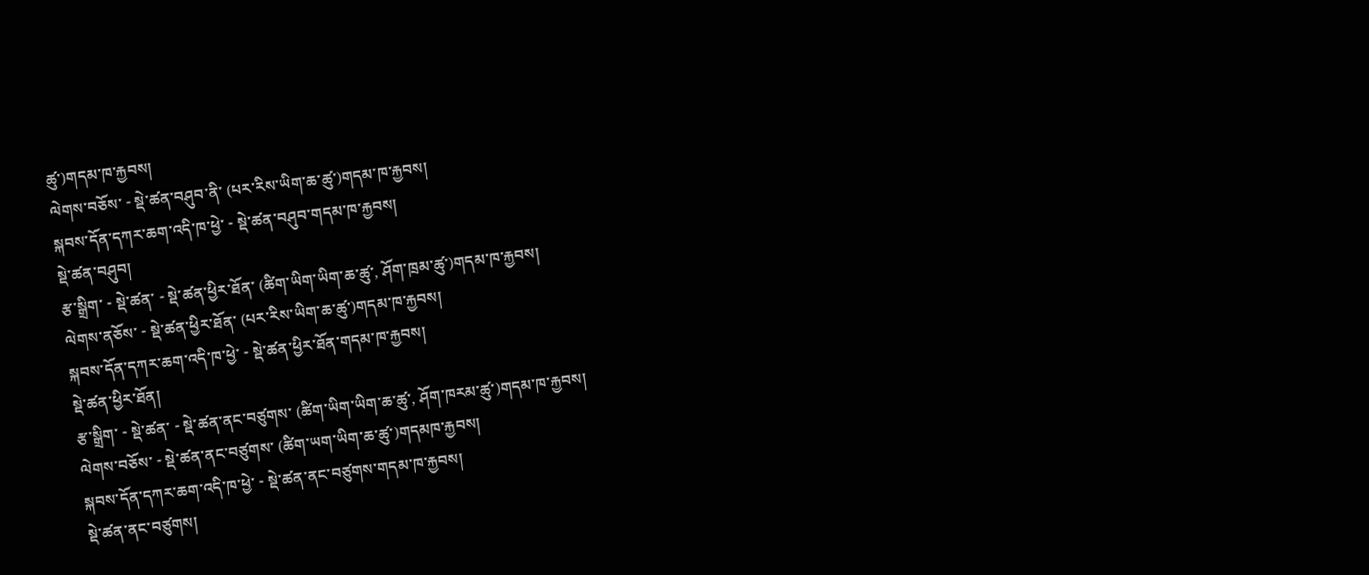ཚུ་)གདམ་ཁ་རྐྱབས།
ལེགས་བཅོས་ - སྡེ་ཚན་བཤུབ་ནི་ (པར་རིས་ཡིག་ཆ་ཚུ་)གདམ་ཁ་རྐྱབས།
སྐབས་དོན་དཀར་ཆག་འདི་ཁ་ཕྱེ་ - སྡེ་ཚན་བཤུབ་གདམ་ཁ་རྐྱབས།
སྡེ་ཚན་བཤུབ།
རྩ་སྒྲིག་ - སྡེ་ཚན་ - སྡེ་ཚན་ཕྱིར་ཐོན་ (ཚིག་ཡིག་ཡིག་ཆ་ཚུ་, ཤོག་ཁྲམ་ཚུ་)གདམ་ཁ་རྐྱབས།
ལེགས་ནཅོས་ - སྡེ་ཚན་ཕྱིར་ཐོན་ (པར་རིས་ཡིག་ཆ་ཚུ་)གདམ་ཁ་རྐྱབས།
སྐབས་དོན་དཀར་ཆག་འདི་ཁ་ཕྱེ་ - སྡེ་ཚན་ཕྱིར་ཐོན་གདམ་ཁ་རྐྱབས།
སྡེ་ཚན་ཕྱིར་ཐོན།
རྩ་སྒྲིག་ - སྡེ་ཚན་ - སྡེ་ཚན་ནང་བཙུགས་ (ཚིག་ཡིག་ཡིག་ཆ་ཚུ་, ཤོག་ཁརམ་ཚུ་)གདམ་ཁ་རྐྱབས།
ལེགས་བཅོས་ - སྡེ་ཚན་ནང་བཙུགས་ (ཚིག་ཡག་ཡིག་ཆ་ཚུ་)གདམཁ་རྐྱབས།
སྐབས་དོན་དཀར་ཆག་འདི་ཁ་ཕྱེ་ - སྡེ་ཚན་ནང་བཙུགས་གདམ་ཁ་རྐྱབས།
སྡེ་ཚན་ནང་བཙུགས།